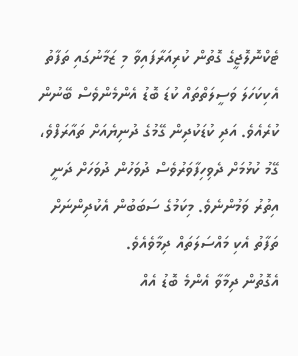ޓެކްނޮލޮޖީގެ ގޮތުން ކުރިއަރާފައިވާ މި ޒަމާނުގައި ތަފާތު އެކިކަހަލަ ވަސީލަތްތައް ކުޑަ ބޮޑު އެންމެންވެސް ބޭނުން ކުރެއެވެ. އަދި ކުޑަކުދިން ގޭމުގެ ދުނިޔެއަށް ތައާރަފްވެ، ގޭމު ކުޅުމަށް ދެވިހިފާވަރުވެސް ދުވަހުން ދުވަހަށް ދަނީ އިތުރު ވަމުންނެވެ. މިކަމުގެ ސަބަބުން އެކުދިންނަށް ތަފާތު އެކި މައްސަލަތައް ދިމާވެއެވެ.
އެގޮތުން ދިމާވާ އެންމެ ބޮޑު އެއް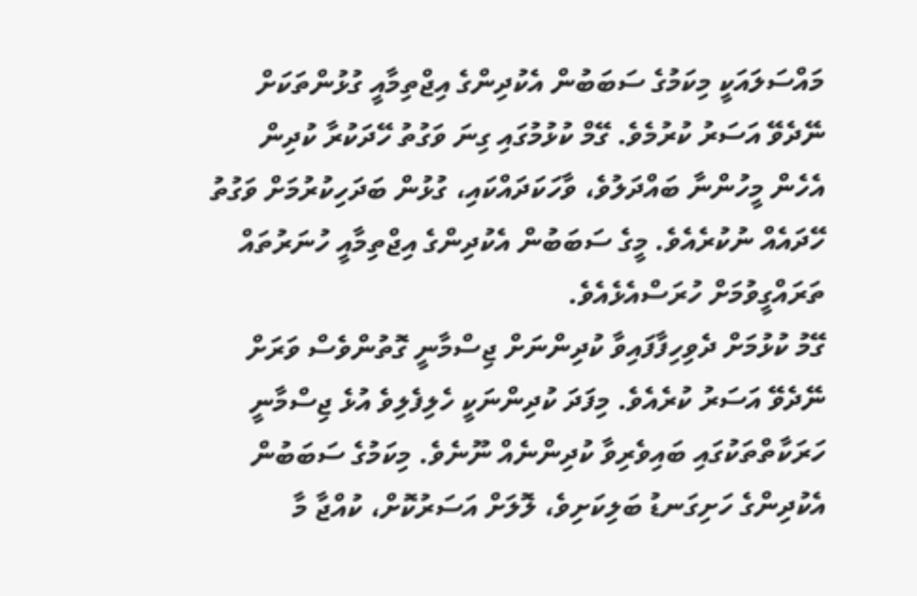މައްސަލައަކީ މިކަމުގެ ސަބަބުން އެކުދިންގެ އިޖްތިމާއީ ގުޅުންތަކަށް ނޭދެވޭ އަސަރު ކުރުމެވެ. ގޭމް ކުޅުމުގައި ގިނަ ވަގުތު ހޭދަކުރާ ކުދިން އެހެން މީހުންނާ ބައްދަލުވެ، ވާހަކަދައްކައި، ގުޅުން ބަދަހިކުރުމަށް ވަގުތު ހޭދައެއް ނުކުރެއެވެ. މީގެ ސަބަބުން އެކުދިންގެ އިޖްތިމާއީ ހުނަރުތައް ތަރައްގީވުމަށް ހުރަސްއެޅެއެވެ.
ގޭމު ކުޅުމަށް ދެވިހިފާފައިވާ ކުދިންނަށް ޖިސްމާނީ ގޮތުންވެސް ވަރަށް ނޭދެވޭ އަސަރު ކުރެއެވެ. މިފަދަ ކުދިންނަކީ ހެލިފެލިވެ އުޅެ ޖިސްމާނީ ހަރަކާތްތަކުގައި ބައިވެރިވާ ކުދިންނެއް ނޫނެވެ. މިކަމުގެ ސަބަބުން އެކުދިންގެ ހަށިގަނޑު ބަލިކަށިވެ، ލޮލަށް އަސަރުކޮށް، ކުއްޖާ މާ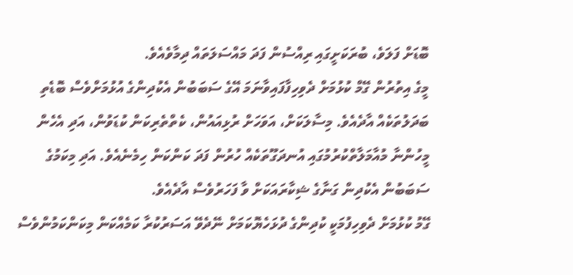ބޮޑަށް ފަލަވެ، ބުރަކަށީގައި ރިއްސުން ފަދަ މައްސަލަތައް ދިމާވެއެވެ.
މީގެ އިތުރުން ގޭމް ކުޅުމަށް ދެވިހިފާފައިވާނަމަ އޭގެ ސަބަބުން އެކުދިންގެ އުޅުމަށްވެސް ބޮޑެތި ބަދަލުތަކެއް އާދެއެވެ. މިސާލަކަށް، އަވަހަށް ރުޅިއައުން، ކެތްތެރިކަން ކުޑަވުން، އަދި އެހެން މީހުންނާ މުއާމަލާތްކުރުމުގައި އުނދަގޫތަކެއް ހުރުން ފަދަ ކަންކަން ހިމެނެއެވެ. އަދި މިކަމުގެ ސަބަބުން އެކުދިން ގަނާގެ ޝިކާރައަކަށް ވާ ފަހަރުވެސް އާދެއެވެ.
ގޭމު ކުޅުމަށް ދެވިހިފުމަކީ ކުދިންގެ ދުޅަހެޔޮކަމަށް ނޭދެވޭ އަސަރުކުރާ ކަމެއްކަން މިކަންކަމުންވެސް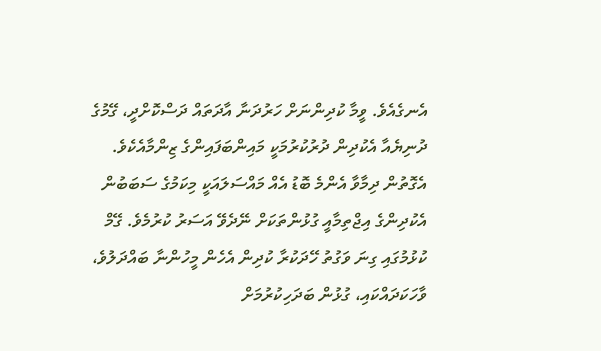އެނގެއެވެ. ވީމާ ކުދިންނަށް ހަރުދަނާ އާދަތައް ދަސްކޮށްދީ، ގޭމުގެ ދުނިޔެއާ އެކުދިން ދުރުކުރުމަކީ މައިންބަފައިންގެ ޒިންމާއެކެވެ.
އެގޮތުން ދިމާވާ އެންމެ ބޮޑު އެއް މައްސަލައަކީ މިކަމުގެ ސަބަބުން އެކުދިންގެ އިޖްތިމާއީ ގުޅުންތަކަށް ނޭދެވޭ އަސަރު ކުރުމެވެ. ގޭމް ކުޅުމުގައި ގިނަ ވަގުތު ހޭދަކުރާ ކުދިން އެހެން މީހުންނާ ބައްދަލުވެ، ވާހަކަދައްކައި، ގުޅުން ބަދަހިކުރުމަށް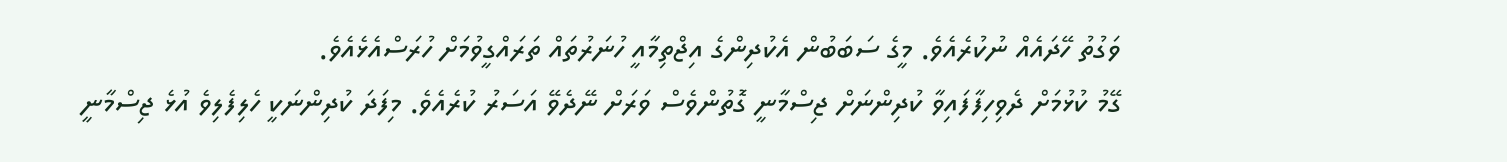ވަގުތު ހޭދައެއް ނުކުރެއެވެ. މީގެ ސަބަބުން އެކުދިންގެ އިޖްތިމާއީ ހުނަރުތައް ތަރައްގީވުމަށް ހުރަސްއެޅެއެވެ.
ގޭމު ކުޅުމަށް ދެވިހިފާފައިވާ ކުދިންނަށް ޖިސްމާނީ ގޮތުންވެސް ވަރަށް ނޭދެވޭ އަސަރު ކުރެއެވެ. މިފަދަ ކުދިންނަކީ ހެލިފެލިވެ އުޅެ ޖިސްމާނީ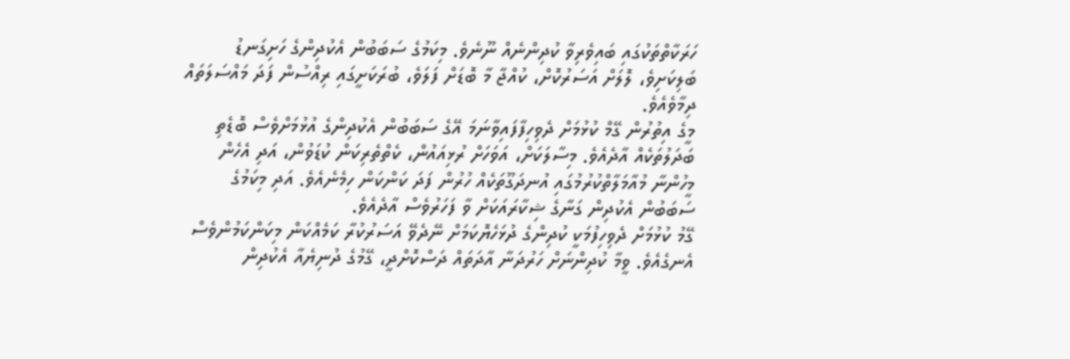ހަރަކާތްތަކުގައި ބައިވެރިވާ ކުދިންނެއް ނޫނެވެ. މިކަމުގެ ސަބަބުން އެކުދިންގެ ހަށިގަނޑު ބަލިކަށިވެ، ލޮލަށް އަސަރުކޮށް، ކުއްޖާ މާ ބޮޑަށް ފަލަވެ، ބުރަކަށީގައި ރިއްސުން ފަދަ މައްސަލަތައް ދިމާވެއެވެ.
މީގެ އިތުރުން ގޭމް ކުޅުމަށް ދެވިހިފާފައިވާނަމަ އޭގެ ސަބަބުން އެކުދިންގެ އުޅުމަށްވެސް ބޮޑެތި ބަދަލުތަކެއް އާދެއެވެ. މިސާލަކަށް، އަވަހަށް ރުޅިއައުން، ކެތްތެރިކަން ކުޑަވުން، އަދި އެހެން މީހުންނާ މުއާމަލާތްކުރުމުގައި އުނދަގޫތަކެއް ހުރުން ފަދަ ކަންކަން ހިމެނެއެވެ. އަދި މިކަމުގެ ސަބަބުން އެކުދިން ގަނާގެ ޝިކާރައަކަށް ވާ ފަހަރުވެސް އާދެއެވެ.
ގޭމު ކުޅުމަށް ދެވިހިފުމަކީ ކުދިންގެ ދުޅަހެޔޮކަމަށް ނޭދެވޭ އަސަރުކުރާ ކަމެއްކަން މިކަންކަމުންވެސް އެނގެއެވެ. ވީމާ ކުދިންނަށް ހަރުދަނާ އާދަތައް ދަސްކޮށްދީ، ގޭމުގެ ދުނިޔެއާ އެކުދިން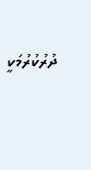ދުރުކުރުމަކީ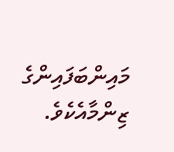މައިންބަފައިންގެ ޒިންމާއެކެވެ.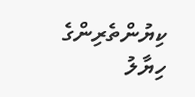ކިޔުންތެރިންގެ ހިޔާލު